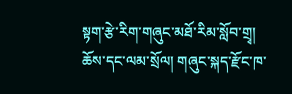སྟག་རྩེ་རིག་གཞུང་མཐོ་རིམ་སློབ་གྲྭ།
ཆོས་དང་ལམ་སྲོལ། གཞུང་སྐད་རྫོང་ཁ་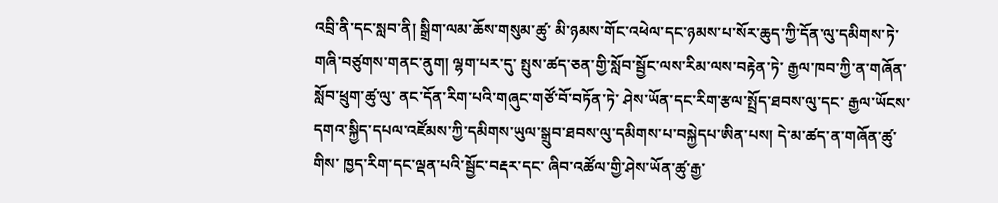འབྲི་ནི་དང་སླབ་ནི། སྒྲིག་ལམ་ཆོས་གསུམ་ཚུ་ མི་ཉམས་གོང་འཕེལ་དང་ཉམས་པ་སོར་ཆུད་ཀྱི་དོན་ལུ་དམིགས་ཏེ་གཞི་བཙུགས་གནང་ནུག། ལྷག་པར་དུ་ སྤུས་ཚད་ཅན་གྱི་སློབ་སྦྱོང་ལས་རིམ་ལས་བརྟེན་ཏེ་ རྒྱལ་ཁབ་ཀྱི་ན་གཞོན་སློབ་ཕྲུག་ཚུ་ལུ་ ནང་དོན་རིག་པའི་གཞུང་གཙོ་བོ་བཏོན་ཏེ་ ཤེས་ཡོན་དང་རིག་རྩལ་སྤྲོད་ཐབས་ལུ་དང་ རྒྱལ་ཡོངས་དགའ་སྐྱིད་དཔལ་འཛོམས་ཀྱི་དམིགས་ཡུལ་སྒྲུབ་ཐབས་ལུ་དམིགས་པ་བསྐྱེདཔ་ཨིན་པས། དེ་མ་ཚད་ན་གཞོན་ཚུ་གིས་ ཁྱད་རིག་དང་ལྡན་པའི་སྦྱོང་བརྡར་དང་ ཞིབ་འཚོལ་གྱི་ཤེས་ཡོན་ཚུ་རྒྱ་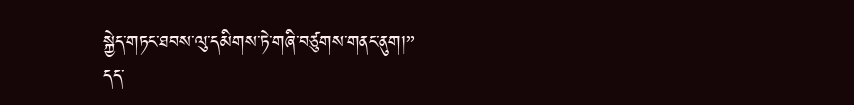སྐྱེད་གཏང་ཐབས་ལུ་དམིགས་ཏེ་གཞི་བཙུགས་གནང་ནུག།”
དད་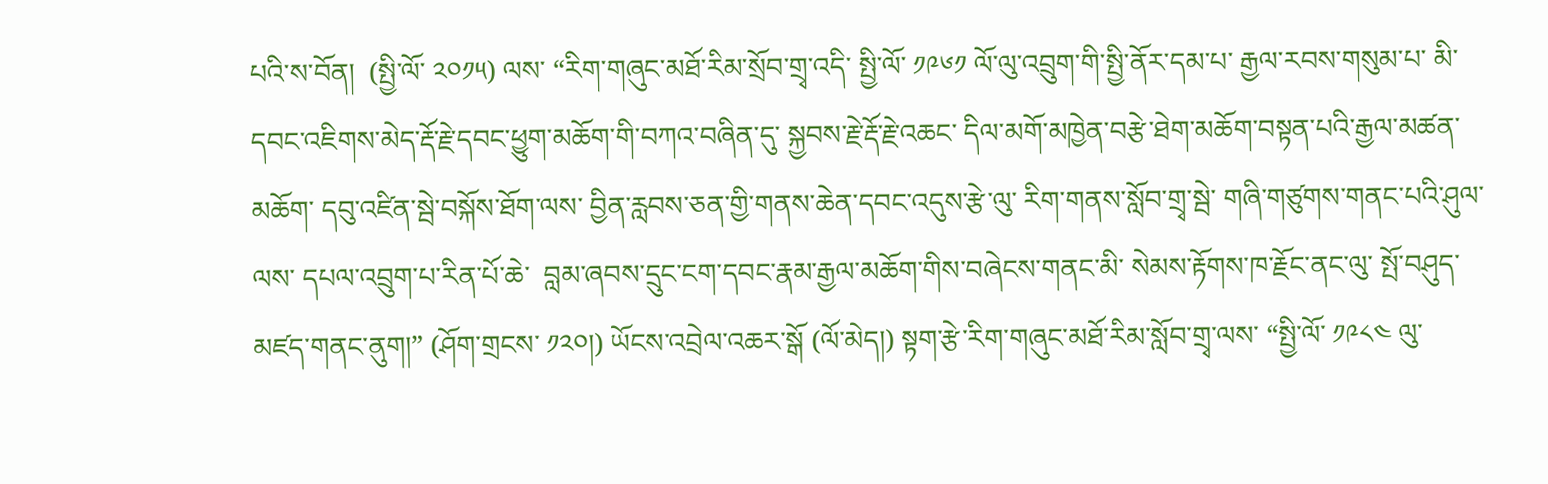པའི་ས་བོན།  (སྤྱི་ལོ་ ༢༠༡༥) ལས་ “རིག་གཞུང་མཐོ་རིམ་སྲོབ་གྲྭ་འདི་ སྤྱི་ལོ་ ༡༩༦༡ ལོ་ལུ་འབྲུག་གི་སྤྱི་ནོར་དམ་པ་ རྒྱལ་རབས་གསུམ་པ་ མི་དབང་འཇིགས་མེད་རྡོ་རྗེ་དབང་ཕྱུག་མཆོག་གི་བཀའ་བཞིན་དུ་ སྐྱབས་རྗེ་རྡོ་རྗེ་འཆང་ དིལ་མགོ་མཁྱེན་བརྩེ་ཐེག་མཆོག་བསྟན་པའི་རྒྱལ་མཚན་མཆོག་ དབུ་འཛིན་སྦེ་བསྐོས་ཐོག་ལས་ བྱིན་རླབས་ཅན་གྱི་གནས་ཆེན་དབང་འདུས་རྩེ་ལུ་ རིག་གནས་སློབ་གྲྭ་སྦེ་ གཞི་གཙུགས་གནང་པའི་ཤུལ་ལས་ དཔལ་འབྲུག་པ་རིན་པོ་ཆེ་  བླམ་ཞབས་དྲུང་ངག་དབང་རྣམ་རྒྱལ་མཆོག་གིས་བཞེངས་གནང་མི་ སེམས་རྟོགས་ཁ་རྗོང་ནང་ལུ་ སྤོ་བཤུད་མཛད་གནང་ནུག།” (ཤོག་གྲངས་ ༡༢༠།) ཡོངས་འབྲེལ་འཆར་སྒོ (ལོ་མེད།) སྟག་རྩེ་རིག་གཞུང་མཐོ་རིམ་སློབ་གྲྭ་ལས་ “སྤྱི་ལོ་ ༡༩༨༤ ལུ་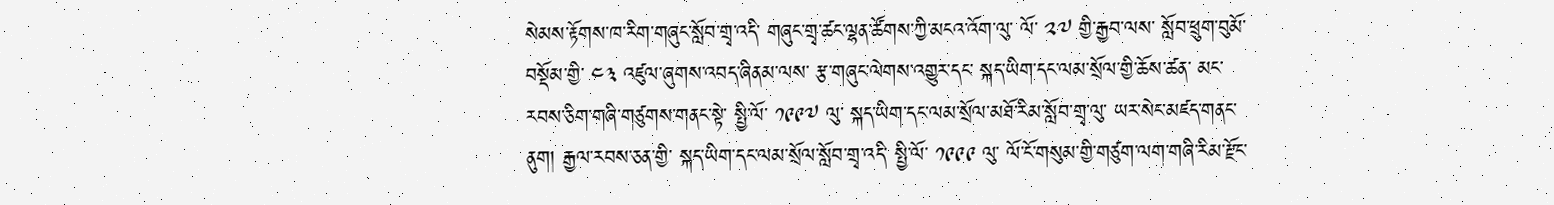སེམས་རྟོགས་ཁ་རིག་གཞུང་སློབ་གྲྭ་འདི་ གཞུང་གྲྭ་ཚང་ལྷན་ཚོགས་ཀྱི་མངའ་འོག་ལུ་ ལོ་ ༢༧ གྱི་རྒྱབ་ལས་ སློབ་ཕྲུག་བུམོ་བསྡོམ་གྱི་ ༤༣ འཛུལ་ཞུགས་འབད་ཞིནམ་ལས་ རྩ་གཞུང་ལེགས་འགྱུར་དང་ སྐད་ཡིག་དང་ལམ་སྲོལ་གྱི་ཆོས་ཚན་ མང་རབས་ཅིག་གཞི་གཙུགས་གནང་སྟེ་ སྤྱི་ལོ་ ༡༩༩༧ ལུ་ སྐད་ཡིག་དང་ལམ་སྲོལ་མཐོ་རིམ་སློབ་གྲྭ་ལུ་ ཡར་སེང་མཛད་གནང་ནུག། རྒྱལ་རབས་ཅན་གྱི་ སྐད་ཡིག་དང་ལམ་སྲོལ་སློབ་གྲྭ་འདི་ སྤྱི་ལོ་ ༡༩༩༩ ལུ་ ལོ་ངོ་གསུམ་གྱི་གཙུག་ལག་གཞི་རིམ་རྫོང་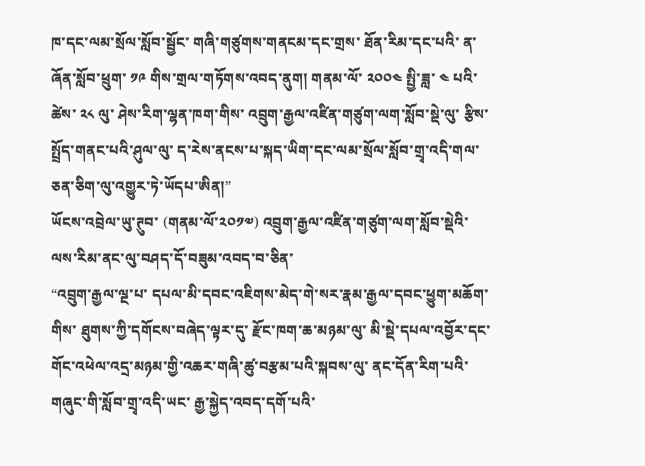ཁ་དང་ལམ་སྲོལ་སློབ་སྦྱོང་ གཞི་གཙུགས་གནངམ་དང་གྲས་ ཐོན་རིམ་དང་པའི་ ན་ཞོན་སློབ་ཕྲུག་ ༡༩ གིས་གྲལ་གཏོགས་འབད་ནུག། གནམ་ལོ་ ༢༠༠༤ སྤྱི་ཟླ་ ༤ པའི་ཚེས་ ༢༨ ལུ་ ཤེས་རིག་ལྷན་ཁག་གིས་ འབྲུག་རྒྱལ་འཛིན་གཙུག་ལག་སློབ་སྡེ་ལུ་ རྩིས་སྤྲོད་གནང་པའི་ཤུལ་ལུ་ ད་རེས་ནངས་པ་སྐད་ཡིག་དང་ལམ་སྲོལ་སློབ་གྲྭ་འདི་གལ་ཅན་ཅིག་ལུ་འགྱུར་ཏེ་ཡོདཔ་ཨིན།”
ཡོངས་འབྲེལ་ཡུ་ཊུབ་ (གནམ་ལོ་༢༠༡༧) འབྲུག་རྒྱལ་འཛིན་གཙུག་ལག་སློབ་སྡེའི་ ལས་རིམ་ནང་ལུ་བཤད་དོ་བཟུམ་འབད་བ་ཅིན་
“འབྲུག་རྒྱལ་ལྔ་པ་ དཔལ་མི་དབང་འཇིགས་མེད་གེ་སར་རྣམ་རྒྱལ་དབང་ཕྱུག་མཆོག་གིས་ ཐུགས་ཀྱི་དགོངས་བཞེད་ལྟར་དུ་ རྫོང་ཁག་ཆ་མཉམ་ལུ་ མི་སྡེ་དཔལ་འབྱོར་དང་ གོང་འཕེལ་འདྲ་མཉམ་གྱི་འཆར་གཞི་ཚུ་བརྩམ་པའི་སྐབས་ལུ་ ནང་དོན་རིག་པའི་གཞུང་གི་སློབ་གྲྭ་འདི་ཡང་ རྒྱ་སྐྱེད་འབད་དགོ་པའི་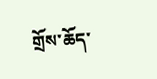གྲོས་ཆོད་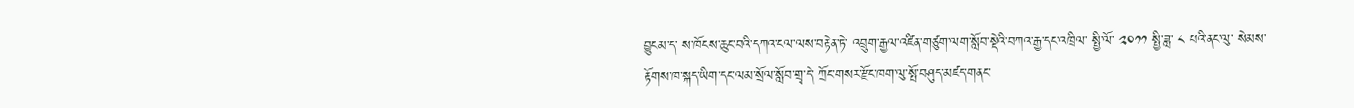བྱུངམ་ད་ ས་ཁོངས་ཆུང་བའི་དཀའ་ངལ་ལས་བརྟེན་ཏེ་ འབྲུག་རྒྱལ་འཛིན་གཙུག་ལག་སློབ་སྡེའི་བཀའ་རྒྱ་དང་འཁྲིལ་ སྤྱི་ལོ་ ༢༠༡༡ སྤྱི་ཟླ་ ༨ པའི་ནང་ལུ་ སེམས་རྟོགས་ཁ་སྐད་ཡིག་དང་ལམ་སྲོལ་སློབ་གྲྭ་དེ་ ཀྲོང་གསར་རྫོང་ཁག་ལུ་སྤོ་བཤུད་མཛད་གནང་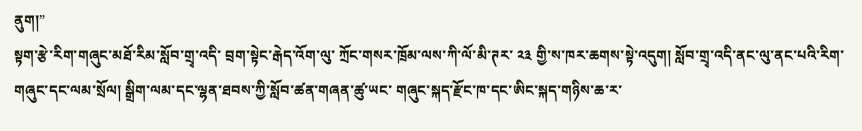ནུག།”
སྟག་རྩེ་རིག་གཞུང་མཐོ་རིམ་སློབ་གྲྭ་འདི་ བྲག་སྟེང་རྒེད་འོག་ལུ་ ཀྲོང་གསར་ཁྲོམ་ལས་ཀི་ལོ་མི་ཊར་ ༢༣ གྱི་ས་ཁར་ཆགས་སྟེ་འདུག། སློབ་གྲྭ་འདི་ནང་ལུ་ནང་པའི་རིག་གཞུང་དང་ལམ་སྲོལ། སྒྲིག་ལམ་དང་ལྷན་ཐབས་ཀྱི་སློབ་ཚན་གཞན་ཚུ་ཡང་ གཞུང་སྐད་རྫོང་ཁ་དང་ཨིང་སྐད་གཉིས་ཆ་ར་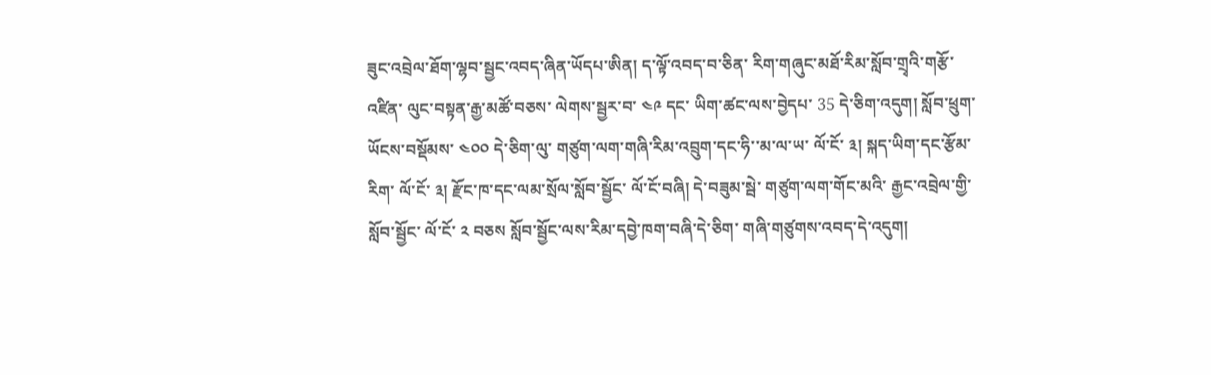ཟུང་འབྲེལ་ཐོག་ལྷབ་སྦྱང་འབད་ཞིན་ཡོདཔ་ཨིན། ད་ལྟོ་འབད་བ་ཅིན་ རིག་གཞུང་མཐོ་རིམ་སློབ་གྲྭའི་གརྩོ་འཛིན་ ལུང་བསྟན་རྒྱ་མཚོ་བཅས་ ལེགས་སྦྱར་བ་ ༤༩ དང་ ཡིག་ཚང་ལས་བྱེདཔ་ 35 དེ་ཅིག་འདུག། སློབ་ཕྲུག་ཡོངས་བསྡོམས་ ༤༠༠ དེ་ཅིག་ལུ་ གཙུག་ལག་གཞི་རིམ་འབྲུག་དང་ཧི་་མ་ལ་ཡ་ ལོ་ངོ་ ༣། སྐད་ཡིག་དང་རྩོམ་རིག་ ལོ་ངོ་ ༣། རྫོང་ཁ་དང་ལམ་སྲོལ་སློབ་སྦྱོང་ ལོ་ངོ་བཞི། དེ་བཟུམ་སྦེ་ གཙུག་ལག་གོང་མའི་ རྒྱང་འབྲེལ་གྱི་སློབ་སྦྱོང་ ལོ་ངོ་ ༢ བཅས སློབ་སྦྱོང་ལས་རིམ་དབྱེ་ཁག་བཞི་དེ་ཅིག་ གཞི་གཙུགས་འབད་དེ་འདུག།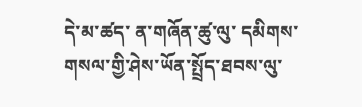དེ་མ་ཚད་ ན་གཞོན་ཚུ་ལུ་ དམིགས་གསལ་གྱི་ཤེས་ཡོན་སྤྲོད་ཐབས་ལུ་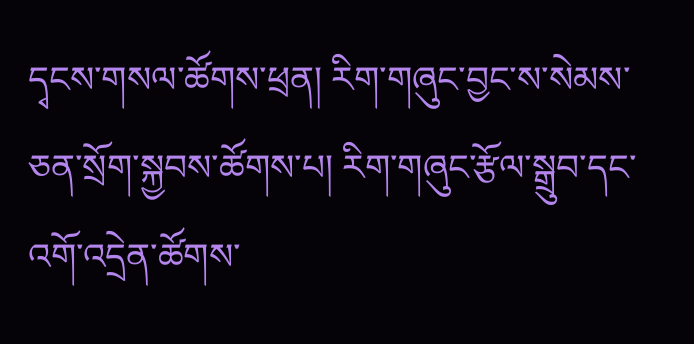དྭངས་གསལ་ཚོགས་ཕྲན། རིག་གཞུང་བྱང་ས་སེམས་ཅན་སྲོག་སྐྱབས་ཚོགས་པ། རིག་གཞུང་རྩོལ་སྒྲུབ་དང་འགོ་འདྲེན་ཚོགས་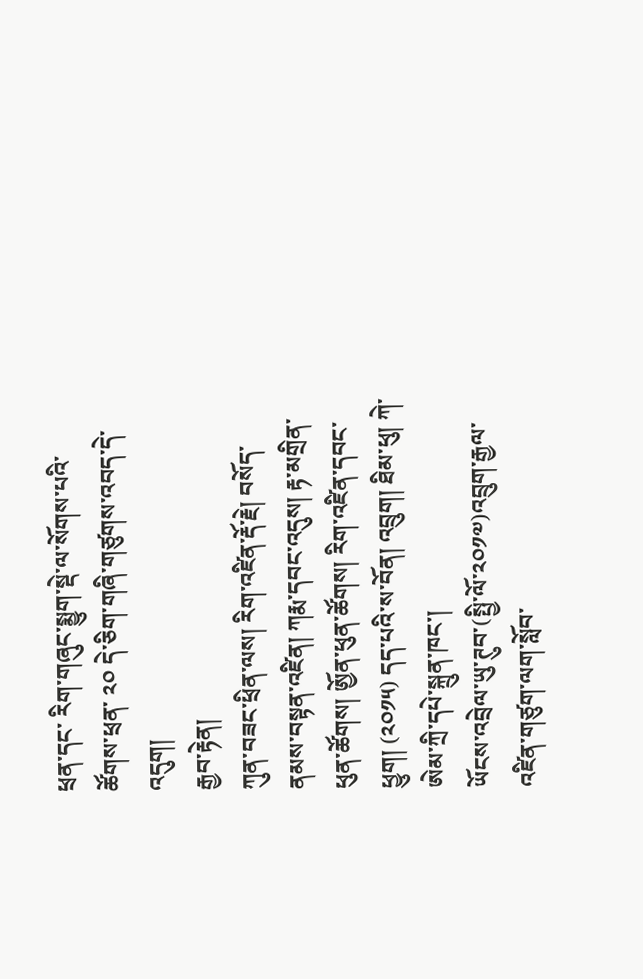ཕྲན་དང་ རིག་གཞུང་སྨྱུག་སྡེ་ལ་སོགས་པའི་ ཚོགས་ཕྲན་ ༢༠ དེ་ཅིག་གཞི་གཙུགས་འབད་དེ་འདུག།
རྒྱབ་རྟེན།
ཀུན་བཟང་ཕྲིན་ལས། རིག་འཛིན་རྡོ་རྗེ། བསོད་ནམས་བསྟན་འཛིན། ཀརྨ་དབང་འདུས། རྟ་མགྲིན་ཕུན་ཚོགས། ཨྱོན་ཕུན་ཚོགས། རིག་འཛིན་དབང་ཕྱུག། (༢༠༡༥) དད་པའི་ས་བོན། འབྲུག། ཐིམ་ཕུ། ཀེ་ཨེམ་ཀྲི་དཔེ་སྐྲུན་ཁང་།
ཡོངས་འབྲེལ་ཡུ་ཊུབ་(སྤྱི་ལོ་༢༠༡༧)འབྲུག་རྒྱལ་འཛིན་གཙུག་ལག་སློབ་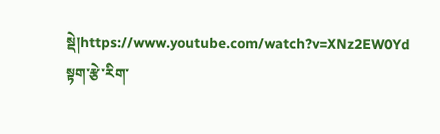སྡེ།https://www.youtube.com/watch?v=XNz2EW0Yd
སྟག་རྩེ་རིག་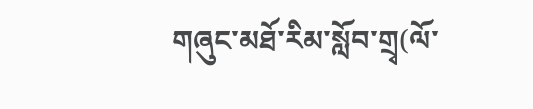གཞུང་མཐོ་རིམ་སློབ་གྲྭ(ལོ་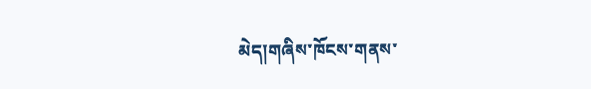མེད།གཞིས་ཁོངས་གནས་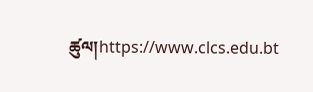ཚུལ།https://www.clcs.edu.bt